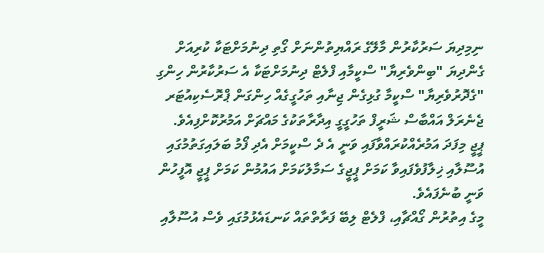ނިމިދިޔަ ސަރުކާރުން މާލޭގެ ރައްޔިތުންނަށް ގޯތި ދިނުމަށްޓަކާ ކުރިއަށް ގެންދިޔަ "ބިންވެރިޔާ" ސްކީމާއި ފްލެޓް ދިނުމަށްޓަކާ އެ ސަރުކާރުން ހިންގި "ގެދޮރުވެރިޔާ" ސްކީމާ ގުޅިގެން ޖިނާއި ތަހުގީގެއް ހިންގަން ޕްރޮސެކިއުޓަރ ޖެނެރަލް އައްބާސް ޝަރީފް ތަހުގީގީ އިދާރާތަކުގެ މައްޗަށް އަމުރުކޮށްފިއެވެ.
ޕީޖީ މިފަދަ އަމުރެއްކުރައްވާފައި ވަނީ އެ ދެ ސްކީމަށް އެދި ފޯމު ބަލައިގަތުމުގައި އުސޫލާއި ޚިލާފުވެފައިވާ ކަމަށް ޕީޖީގެ ސަމާލުކަމަށް އައުމުން ކަމަށް ޕީޖީ އޮފީހުން ވަނީ ބުނެފައެވެ.
މީގެ އިތުރުން ގޯއްޗާއި، ފްލެޓް ލިބޭ ފަރާތްތައް ކަނޑައެޅުމުގައި ވެސް އުސޫލާއި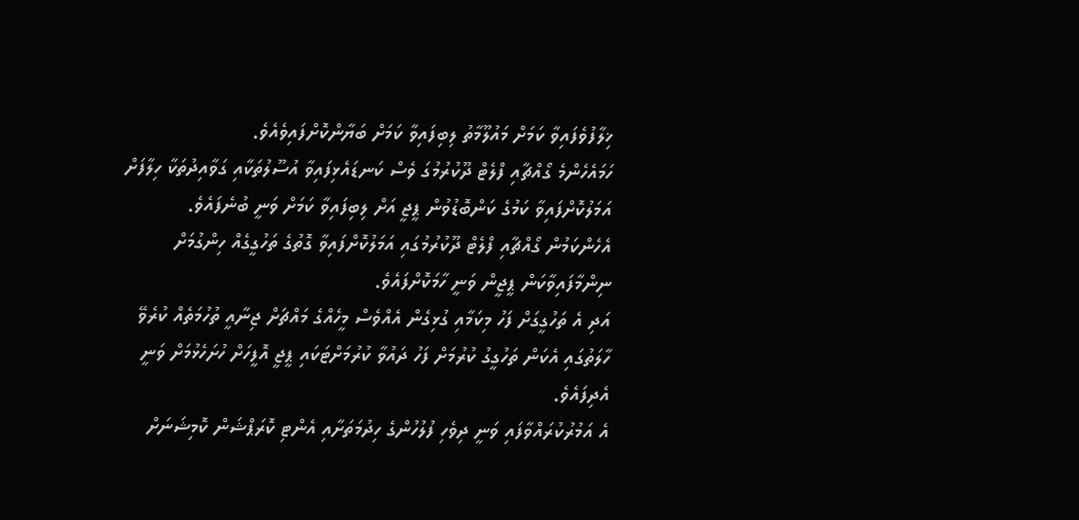ޚިލާފުވެފައިވާ ކަމަށް މައުލޫމާތު ލިބިފައިވާ ކަމަށް ބަޔާންކޮށްފައިވެއެވެ.
ހަމައެހެންމެ ގޯއްޗާއި ފްލެޓް ދޫކުރުމުގަ ވެސް ކަނޑައެޅިފައިވާ އުސޫލުތަކާއި ގަވާއިދުތަކާ ހިލާފަށް އަމަލުކޮށްފައިވާ ކަމުގެ ކަންބޮޑުވުން ޕީޖީ އަށް ލިބިފައިވާ ކަމަށް ވަނީ ބުނެފައެވެ.
އެހެންކަމުން ގޯއްޗާއި ފްލެޓް ދޫކުރުމުގައި އަމަލުކޮށްފައިވާ ގޮތުގެ ތަހުގީގެއް ހިންގުމަށް ނިންމާފައިވާކަން ޕީޖީން ވަނީ ހާމަކޮށްފައެވެ.
އަދި އެ ތަހުގީގަށް ފަހު މިކަމާއި ގުޅިގެން އެއްވެސް މީހެއްގެ މައްޗަށް ޖިނާއީ ތުހުމަތެއް ކުރެވޭ ހާލަތުގައި އެކަން ތަހުގީގު ކުރުމަށް ފަހު ދައުވާ ކުރުމަށްޓަކައި ޕީޖީ އޮފީހަށް ހުށަހެޅުމަށް ވަނީ އެދިފައެވެ.
އެ އަމުރުކުރައްވާފައި ވަނީ ދިވެހި ފުލުހުންގެ ހިދުމަތަށާއި އެންޓި ކޮރަޕްޝަން ކޮމިޝަނަށް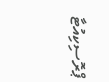ޕްރޮސިކިއުޓާ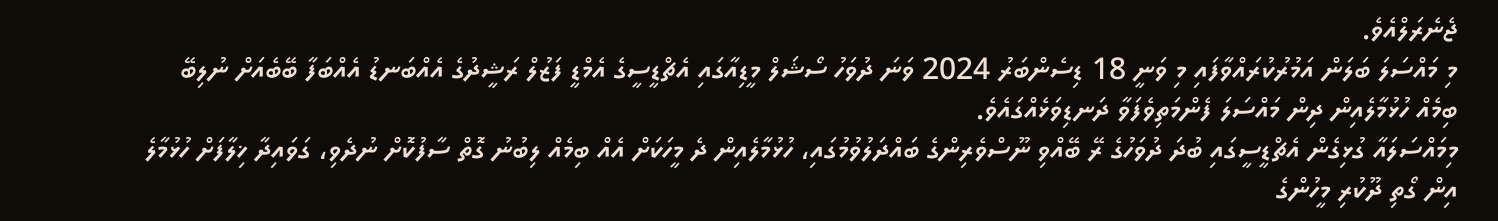ޖެނެރަލްއެވެ.
މި މައްސަލަ ބަލަން އަމުރުކުރައްވާފައި މި ވަނީ 18 ޑިސެންބަރު 2024 ވަނަ ދުވަހު ސޯޝަލް މީޑިއާގައި އެޗްޑީސީގެ އެމްޑީ ފަޒުލް ރަޝީދުގެ އެއްބަނޑު އެއްބަފާ ބޭބެއަށް ނުލިބޭ ބިމެއް ހުޅުމާލެއިން ދިން މައްސަލަ ފެންމަތިވެފަވާ ދަނޑިވަޅެއްގައެވެ.
މިމައްސަލައާ ގުޅިގެން އެޗްޑީސީގައި ބުދަ ދުވަހުގެ ރޭ ބޭއްވި ނޫސްވެރިންގެ ބައްދަލުވުމުގައި، ހުޅުމާލެއިން ދެ މީހަކަށް އެއް ބިމެއް ލިބުނު ގޮތް ސާފުކޮށް ނުދެވި، ގަވައިދާ ޚިލާފަށް ހުޅުމާލެ އިން ގޯތި ދޫކުރި މީހުންގެ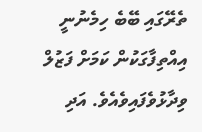ތެރޭގައި ބޭބެ ހިމެނުނީ އިއްތިފާގަކުން ކަމަށް ފަޒުލް ވިދާޅުވެފައިވެއެވެ. އަދި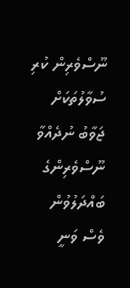ނޫސްވެރިން ކުރި ސުވާލުތަކަށް ޖަވާބު ނުދެއްވާ ނޫސްވެރިންގެ ބައްދަލުވުން ވެސް ވަނީ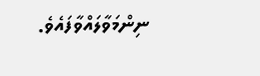ނިންމަވާލައްވާފައެވެ.